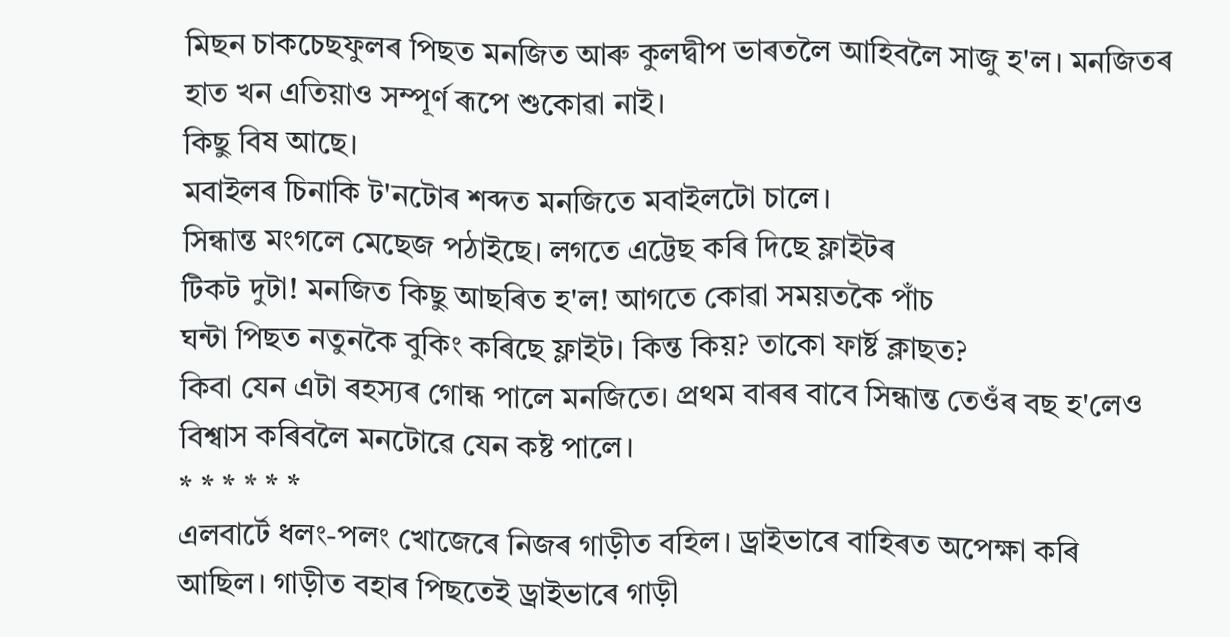মিছন চাকচেছফুলৰ পিছত মনজিত আৰু কুলদ্বীপ ভাৰতলৈ আহিবলৈ সাজু হ'ল। মনজিতৰ হাত খন এতিয়াও সম্পূৰ্ণ ৰূপে শুকোৱা নাই।
কিছু বিষ আছে।
মবাইলৰ চিনাকি ট'নটোৰ শব্দত মনজিতে মবাইলটো চালে।
সিন্ধান্ত মংগলে মেছেজ পঠাইছে। লগতে এট্টেছ কৰি দিছে ফ্লাইটৰ
টিকট দুটা! মনজিত কিছু আছৰিত হ'ল! আগতে কোৱা সময়তকৈ পাঁচ
ঘন্টা পিছত নতুনকৈ বুকিং কৰিছে ফ্লাইট। কিন্ত কিয়? তাকো ফাৰ্ষ্ট ক্লাছত?
কিবা যেন এটা ৰহস্যৰ গোন্ধ পালে মনজিতে। প্ৰথম বাৰৰ বাবে সিন্ধান্ত তেওঁৰ বছ হ'লেও বিশ্বাস কৰিবলৈ মনটোৱে যেন কষ্ট পালে।
* * * * * *
এলবাৰ্টে ধলং-পলং খোজেৰে নিজৰ গাড়ীত বহিল। ড্ৰাইভাৰে বাহিৰত অপেক্ষা কৰি
আছিল। গাড়ীত বহাৰ পিছতেই ড্ৰাইভাৰে গাড়ী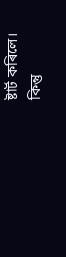ষ্টাৰ্ট কৰিলে।
কিন্তু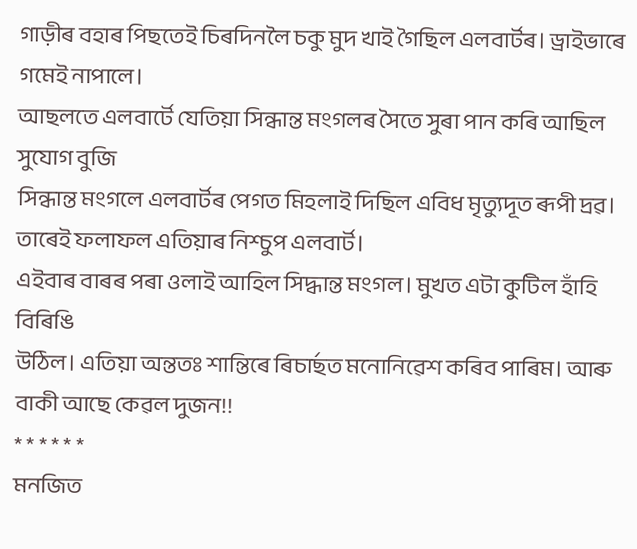গাড়ীৰ বহাৰ পিছতেই চিৰদিনলৈ চকু মুদ খাই গৈছিল এলবাৰ্টৰ। ড্ৰাইভাৰে
গমেই নাপালে।
আছলতে এলবাৰ্টে যেতিয়া সিন্ধান্ত মংগলৰ সৈতে সুৰা পান কৰি আছিল সুযোগ বুজি
সিন্ধান্ত মংগলে এলবাৰ্টৰ পেগত মিহলাই দিছিল এবিধ মৃত্যুদূত ৰূপী দ্ৰৱ। তাৰেই ফলাফল এতিয়াৰ নিশ্চুপ এলবাৰ্ট।
এইবাৰ বাৰৰ পৰা ওলাই আহিল সিদ্ধান্ত মংগল। মুখত এটা কুটিল হাঁহি বিৰিঙি
উঠিল। এতিয়া অন্ততঃ শান্তিৰে ৰিচাৰ্ছত মনোনিৱেশ কৰিব পাৰিম। আৰু বাকী আছে কেৱল দুজন!!
* * * * * *
মনজিত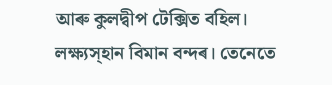আৰু কুলদ্বীপ টেক্সিত বহিল। লক্ষ্যস্হান বিমান বন্দৰ। তেনেতে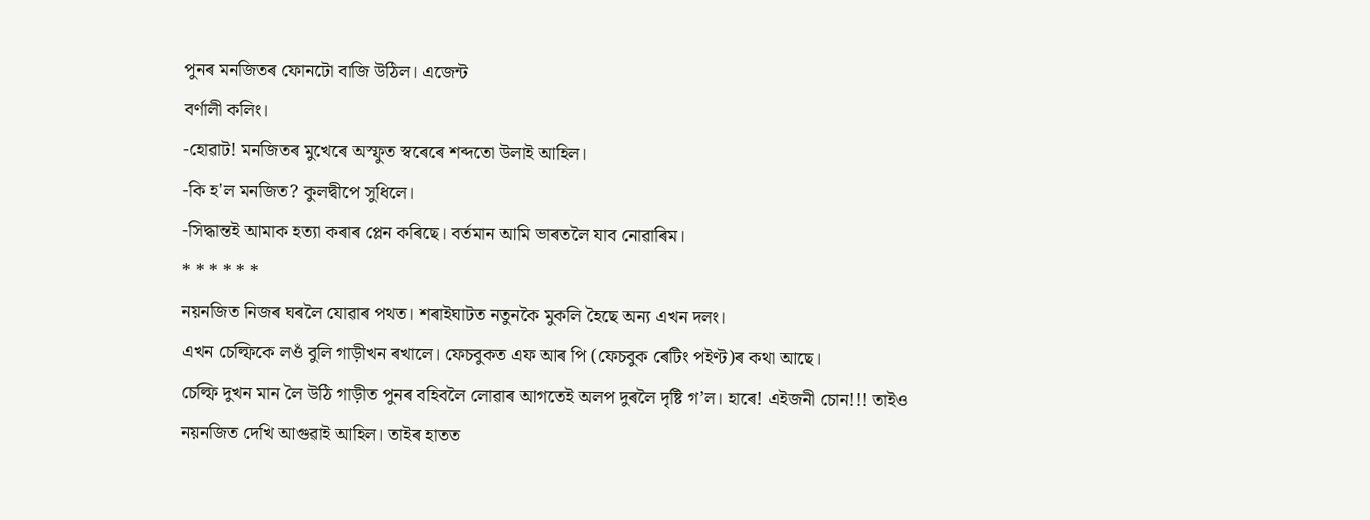পুনৰ মনজিতৰ ফোনটো বাজি উঠিল। এজেন্ট
বৰ্ণালী কলিং।
-হোৱাট! মনজিতৰ মুখেৰে অস্ফুত স্বৰেৰে শব্দতো উলাই আহিল।
-কি হ'ল মনজিত? কুলদ্বীপে সুধিলে।
-সিদ্ধান্তই আমাক হত্যা কৰাৰ প্লেন কৰিছে। বৰ্তমান আমি ভাৰতলৈ যাব নোৱাৰিম।
* * * * * *
নয়নজিত নিজৰ ঘৰলৈ যোৱাৰ পথত। শৰাইঘাটত নতুনকৈ মুকলি হৈছে অন্য এখন দলং।
এখন চেল্ফিকে লওঁ বুলি গাড়ীখন ৰখালে। ফেচবুকত এফ আৰ পি (ফেচবুক ৰেটিং পইণ্ট)ৰ কথা আছে।
চেল্ফি দুখন মান লৈ উঠি গাড়ীত পুনৰ বহিবলৈ লোৱাৰ আগতেই অলপ দুৰলৈ দৃষ্টি গ’ল। হাৰে! এইজনী চোন!!! তাইও
নয়নজিত দেখি আগুৱাই আহিল। তাইৰ হাতত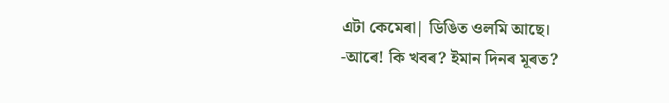এটা কেমেৰা| ডিঙিত ওলমি আছে।
-আৰে! কি খবৰ? ইমান দিনৰ মূৰত?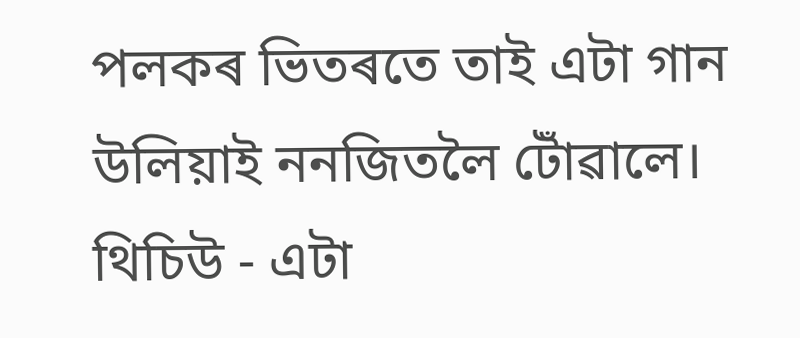পলকৰ ভিতৰতে তাই এটা গান উলিয়াই ননজিতলৈ টোঁৱালে।
থিচিউ - এটা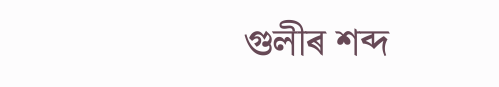গুলীৰ শব্দ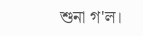শুনা গ'ল।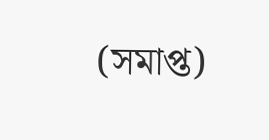(সমাপ্ত)